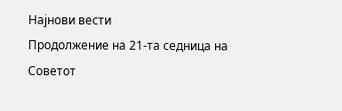Најнови вести
Продолжение на 21-та седница на Советот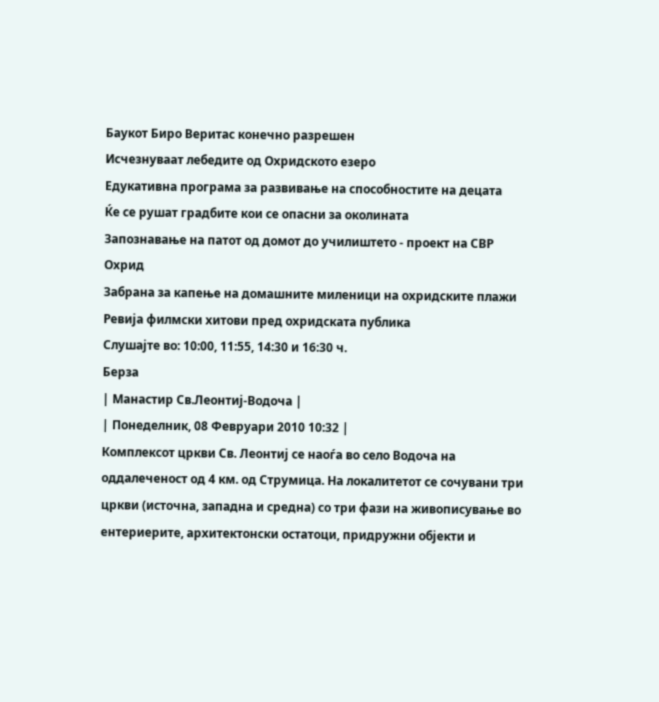Баукот Биро Веритас конечно разрешен
Исчезнуваат лебедите од Охридското езеро
Едукативна програма за развивање на способностите на децата
Ќе се рушат градбите кои се опасни за околината
Запознавање на патот од домот до училиштето - проект на СВР Охрид
Забрана за капење на домашните миленици на охридските плажи
Ревија филмски хитови пред охридската публика
Слушајте во: 10:00, 11:55, 14:30 и 16:30 ч.
Берза
| Манастир Св.Леонтиј-Водоча |
| Понеделник, 08 Февруари 2010 10:32 |
Комплексот цркви Св. Леонтиј се наоѓа во село Водоча на оддалеченост од 4 км. од Струмица. На локалитетот се сочувани три цркви (источна, западна и средна) со три фази на живописување во ентериерите, архитектонски остатоци, придружни објекти и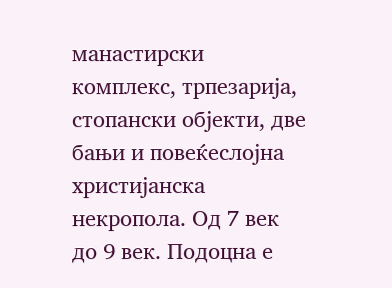манастирски комплекс, трпезарија, стопански објекти, две бањи и повеќеслојна христијанска некропола. Од 7 век до 9 век. Подоцна е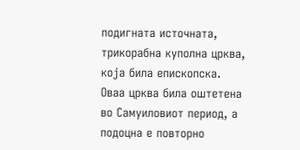подигната источната, трикорабна куполна црква, која била епископска. Оваа црква била оштетена во Самуиловиот период, а подоцна е повторно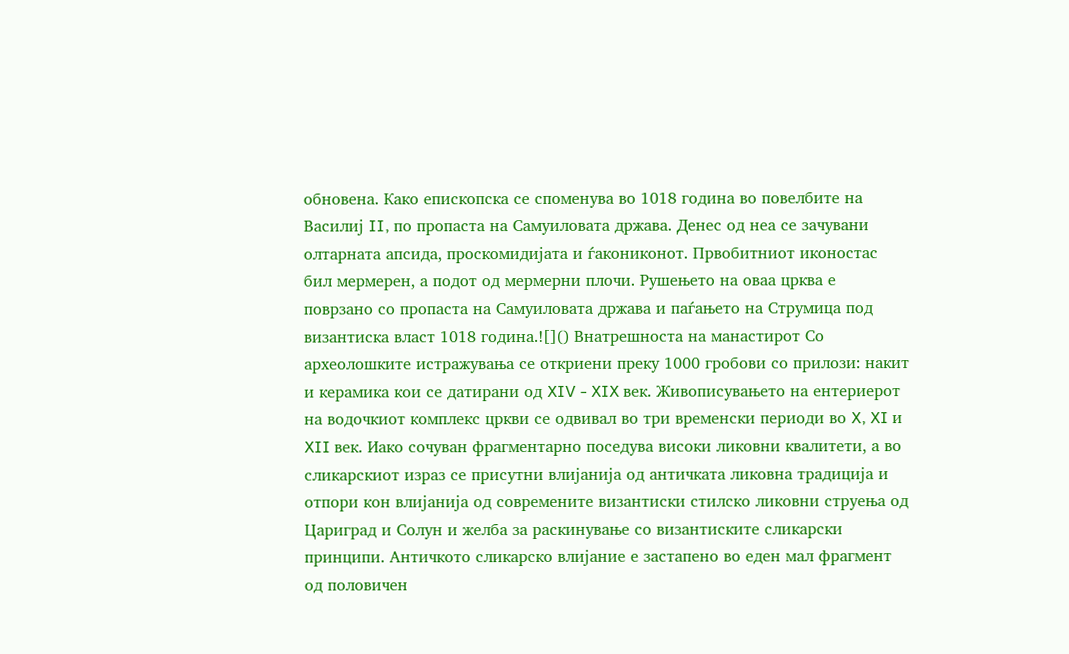обновена. Како епископска се споменува во 1018 година во повелбите на Василиј II, по пропаста на Самуиловата држава. Денес од неа се зачувани олтарната апсида, проскомидијата и ѓакониконот. Првобитниот иконостас бил мермерен, а подот од мермерни плочи. Рушењето на оваа црква е поврзано со пропаста на Самуиловата држава и паѓањето на Струмица под византиска власт 1018 година.![]() Внатрешноста на манастирот Со археолошките истражувања се откриени преку 1000 гробови со прилози: накит и керамика кои се датирани од XIV - XIX век. Живописувањето на ентериерот на водочкиот комплекс цркви се одвивал во три временски периоди во X, XI и XII век. Иако сочуван фрагментарно поседува високи ликовни квалитети, а во сликарскиот израз се присутни влијанија од античката ликовна традиција и отпори кон влијанија од современите византиски стилско ликовни струења од Цариград и Солун и желба за раскинување со византиските сликарски принципи. Античкото сликарско влијание е застапено во еден мал фрагмент од половичен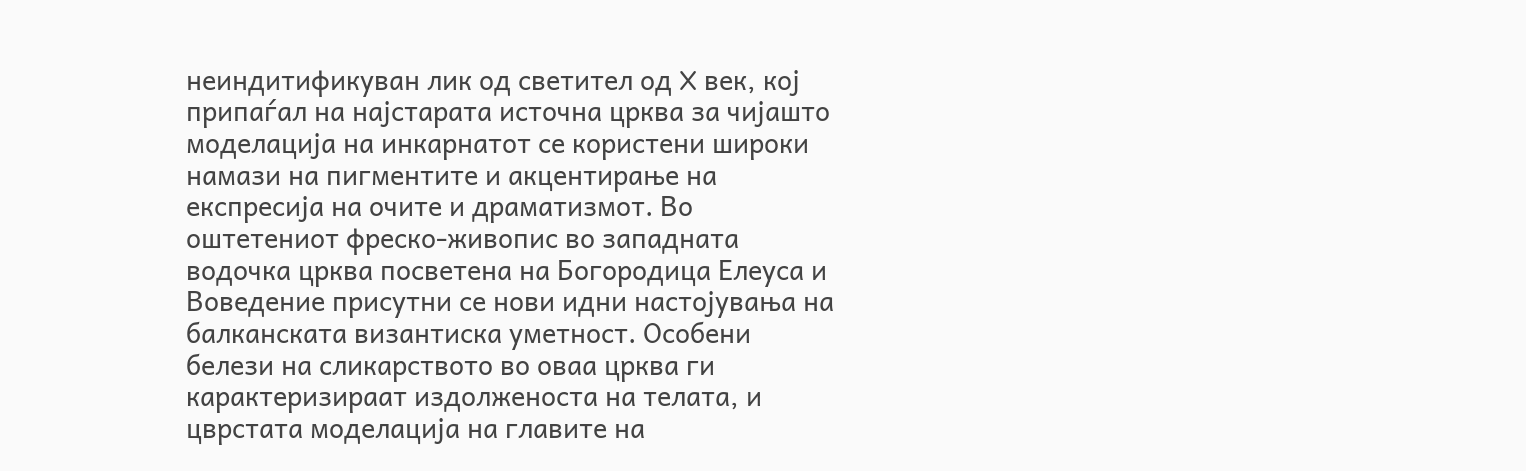неиндитификуван лик од светител од X век, кој припаѓал на најстарата источна црква за чијашто моделација на инкарнатот се користени широки намази на пигментите и акцентирање на експресија на очите и драматизмот. Во оштетениот фреско-живопис во западната водочка црква посветена на Богородица Елеуса и Воведение присутни се нови идни настојувања на балканската византиска уметност. Особени белези на сликарството во оваа црква ги карактеризираат издолженоста на телата, и цврстата моделација на главите на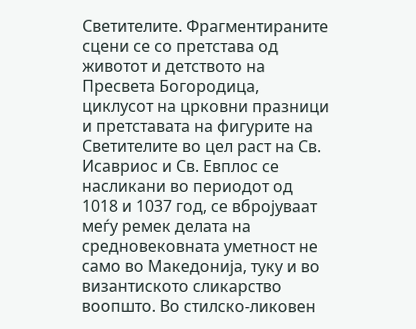Светителите. Фрагментираните сцени се со претстава од животот и детството на Пресвета Богородица, циклусот на црковни празници и претставата на фигурите на Светителите во цел раст на Св. Исавриос и Св. Евплос се насликани во периодот од 1018 и 1037 год, се вбројуваат меѓу ремек делата на средновековната уметност не само во Македонија, туку и во византиското сликарство воопшто. Во стилско-ликовен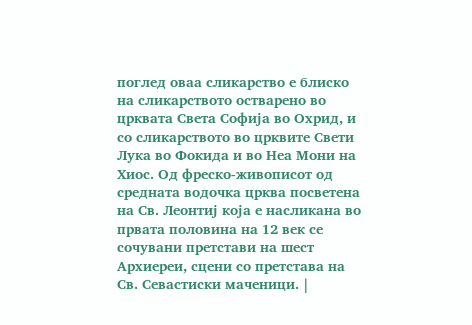поглед оваа сликарство е блиско на сликарството остварено во црквата Света Софија во Охрид, и со сликарството во црквите Свети Лука во Фокида и во Неа Мони на Хиос. Од фреско-живописот од средната водочка црква посветена на Св. Леонтиј која е насликана во првата половина на 12 век се сочувани претстави на шест Архиереи, сцени со претстава на Св. Севастиски маченици. |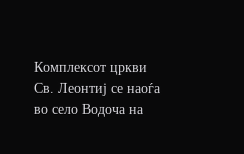Комплексот цркви Св. Леонтиј се наоѓа во село Водоча на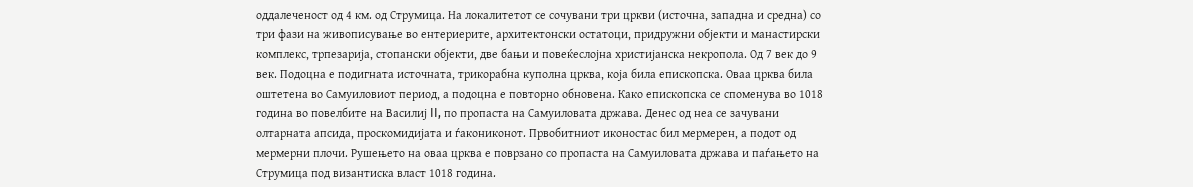оддалеченост од 4 км. од Струмица. На локалитетот се сочувани три цркви (источна, западна и средна) со три фази на живописување во ентериерите, архитектонски остатоци, придружни објекти и манастирски комплекс, трпезарија, стопански објекти, две бањи и повеќеслојна христијанска некропола. Од 7 век до 9 век. Подоцна е подигната источната, трикорабна куполна црква, која била епископска. Оваа црква била оштетена во Самуиловиот период, а подоцна е повторно обновена. Како епископска се споменува во 1018 година во повелбите на Василиј II, по пропаста на Самуиловата држава. Денес од неа се зачувани олтарната апсида, проскомидијата и ѓакониконот. Првобитниот иконостас бил мермерен, а подот од мермерни плочи. Рушењето на оваа црква е поврзано со пропаста на Самуиловата држава и паѓањето на Струмица под византиска власт 1018 година.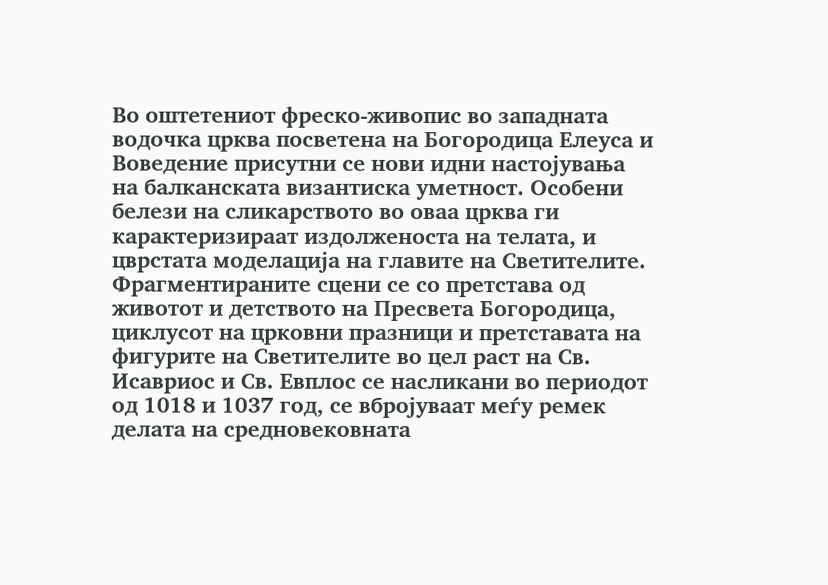Во оштетениот фреско-живопис во западната водочка црква посветена на Богородица Елеуса и Воведение присутни се нови идни настојувања на балканската византиска уметност. Особени белези на сликарството во оваа црква ги карактеризираат издолженоста на телата, и цврстата моделација на главите на Светителите. Фрагментираните сцени се со претстава од животот и детството на Пресвета Богородица, циклусот на црковни празници и претставата на фигурите на Светителите во цел раст на Св. Исавриос и Св. Евплос се насликани во периодот од 1018 и 1037 год, се вбројуваат меѓу ремек делата на средновековната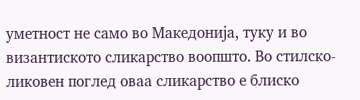уметност не само во Македонија, туку и во византиското сликарство воопшто. Во стилско-ликовен поглед оваа сликарство е блиско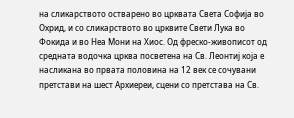на сликарството остварено во црквата Света Софија во Охрид, и со сликарството во црквите Свети Лука во Фокида и во Неа Мони на Хиос. Од фреско-живописот од средната водочка црква посветена на Св. Леонтиј која е насликана во првата половина на 12 век се сочувани претстави на шест Архиереи, сцени со претстава на Св.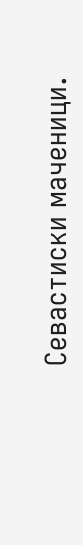Севастиски маченици.